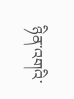ཉིན་འགའི་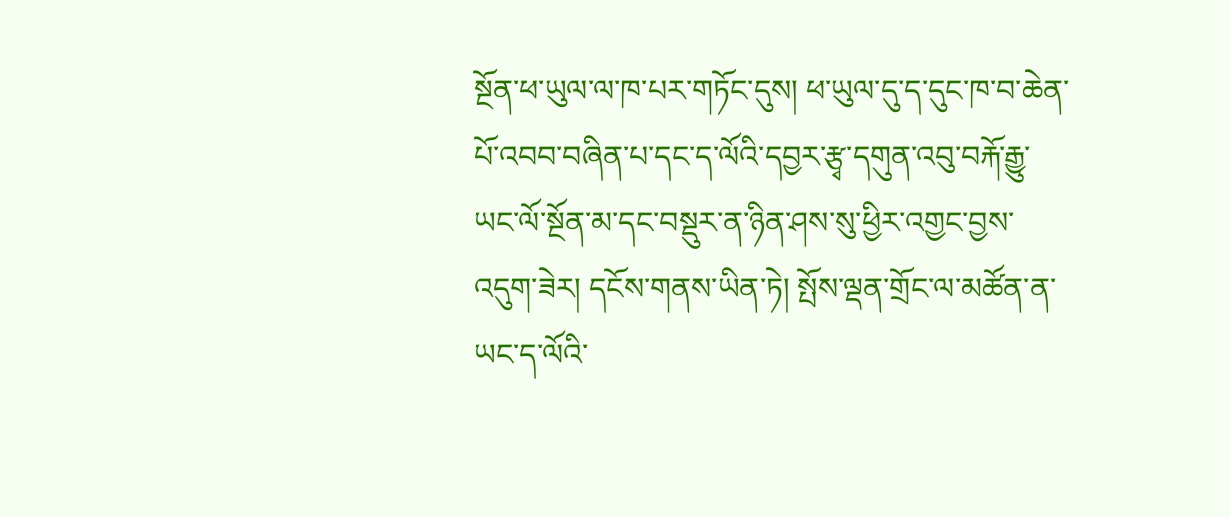སྔོན་ཕ་ཡུལ་ལ་ཁ་པར་གཏོང་དུས། ཕ་ཡུལ་དུ་ད་དུང་ཁ་བ་ཆེན་པོ་འབབ་བཞིན་པ་དང་ད་ལོའི་དབྱར་རྩྭ་དགུན་འབུ་བརྐོ་རྒྱུ་ཡང་ལོ་སྔོན་མ་དང་བསྡུར་ན་ཉིན་ཤས་སུ་ཕྱིར་འགྱང་བྱས་འདུག་ཟེར། དངོས་གནས་ཡིན་ཏེ། སྤོས་ལྡན་གྲོང་ལ་མཚོན་ན་ཡང་ད་ལོའི་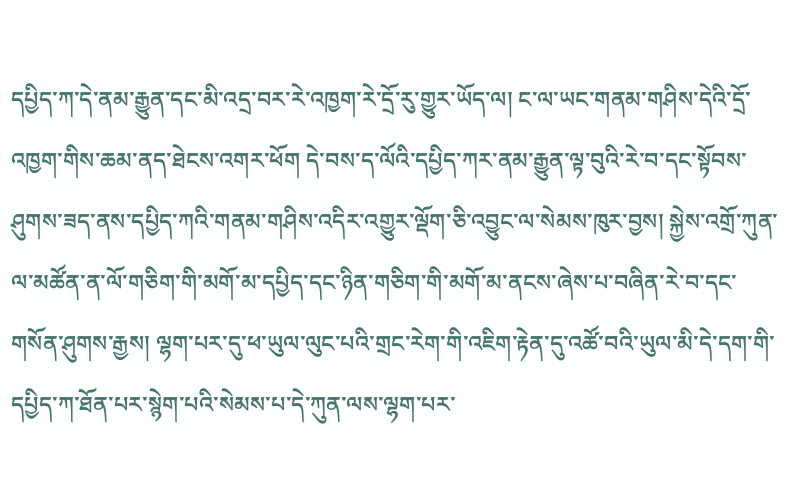དཔྱིད་ཀ་དེ་ནམ་རྒྱུན་དང་མི་འདྲ་བར་རེ་འཁྱག་རེ་དྲོ་རུ་གྱུར་ཡོད་ལ། ང་ལ་ཡང་གནམ་གཤིས་དེའི་དྲོ་འཁྱག་གིས་ཆམ་ནད་ཐེངས་འགར་ཕོག དེ་བས་ད་ལོའི་དཔྱིད་ཀར་ནམ་རྒྱུན་ལྟ་བུའི་རེ་བ་དང་སྟོབས་ཤུགས་ཟད་ནས་དཔྱིད་ཀའི་གནམ་གཤིས་འདིར་འགྱུར་ལྡོག་ཅི་འབྱུང་ལ་སེམས་ཁུར་བྱས། སྐྱེས་འགྲོ་ཀུན་ལ་མཚོན་ན་ལོ་གཅིག་གི་མགོ་མ་དཔྱིད་དང་ཉིན་གཅིག་གི་མགོ་མ་ནངས་ཞེས་པ་བཞིན་རེ་བ་དང་གསོན་ཤུགས་རྒྱས། ལྷག་པར་དུ་ཕ་ཡུལ་ལུང་པའི་གྲང་རེག་གི་འཇིག་རྟེན་དུ་འཚོ་བའི་ཡུལ་མི་དེ་དག་གི་དཔྱིད་ཀ་ཐོན་པར་སྙེག་པའི་སེམས་པ་དེ་ཀུན་ལས་ལྷག་པར་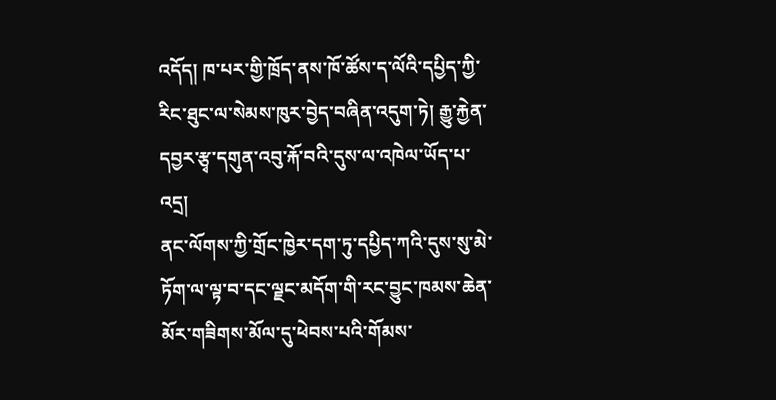འདོད། ཁ་པར་གྱི་ཁྲོད་ནས་ཁོ་ཚོས་ད་ལོའི་དཔྱིད་ཀྱི་རིང་ཐུང་ལ་སེམས་ཁུར་བྱེད་བཞིན་འདུག་ཏེ། རྒྱུ་རྐྱེན་དབྱར་རྩྭ་དགུན་འབུ་རྐོ་བའི་དུས་ལ་འཁེལ་ཡོད་པ་འདྲ།
ནང་ལོགས་ཀྱི་གྲོང་ཁྱེར་དག་ཏུ་དཔྱིད་ཀའི་དུས་སུ་མེ་ཏོག་ལ་ལྟ་བ་དང་ལྗང་མདོག་གི་རང་བྱུང་ཁམས་ཆེན་མོར་གཟིགས་མོལ་དུ་ཕེབས་པའི་གོམས་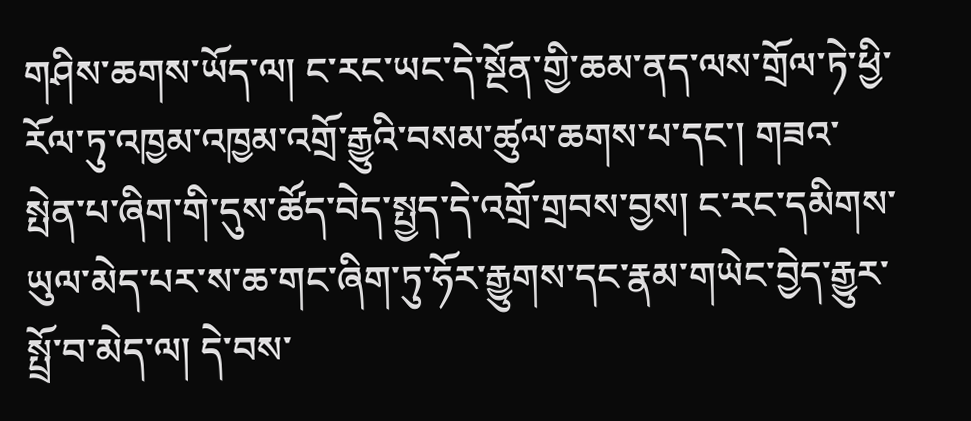གཤིས་ཆགས་ཡོད་ལ། ང་རང་ཡང་དེ་སྔོན་གྱི་ཆམ་ནད་ལས་གྲོལ་ཏེ་ཕྱི་རོལ་ཏུ་འཁྱམ་འཁྱམ་འགྲོ་རྒྱུའི་བསམ་ཚུལ་ཆགས་པ་དང་། གཟའ་སྤེན་པ་ཞིག་གི་དུས་ཚོད་བེད་སྤྱད་དེ་འགྲོ་གྲབས་བྱས། ང་རང་དམིགས་ཡུལ་མེད་པར་ས་ཆ་གང་ཞིག་ཏུ་ཧོར་རྒྱུགས་དང་རྣམ་གཡེང་བྱེད་རྒྱུར་སྤྲོ་བ་མེད་ལ། དེ་བས་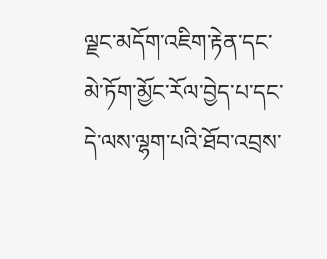ལྗང་མདོག་འཇིག་རྟེན་དང་མེ་ཏོག་མྱོང་རོལ་བྱེད་པ་དང་དེ་ལས་ལྷག་པའི་ཐོབ་འབྲས་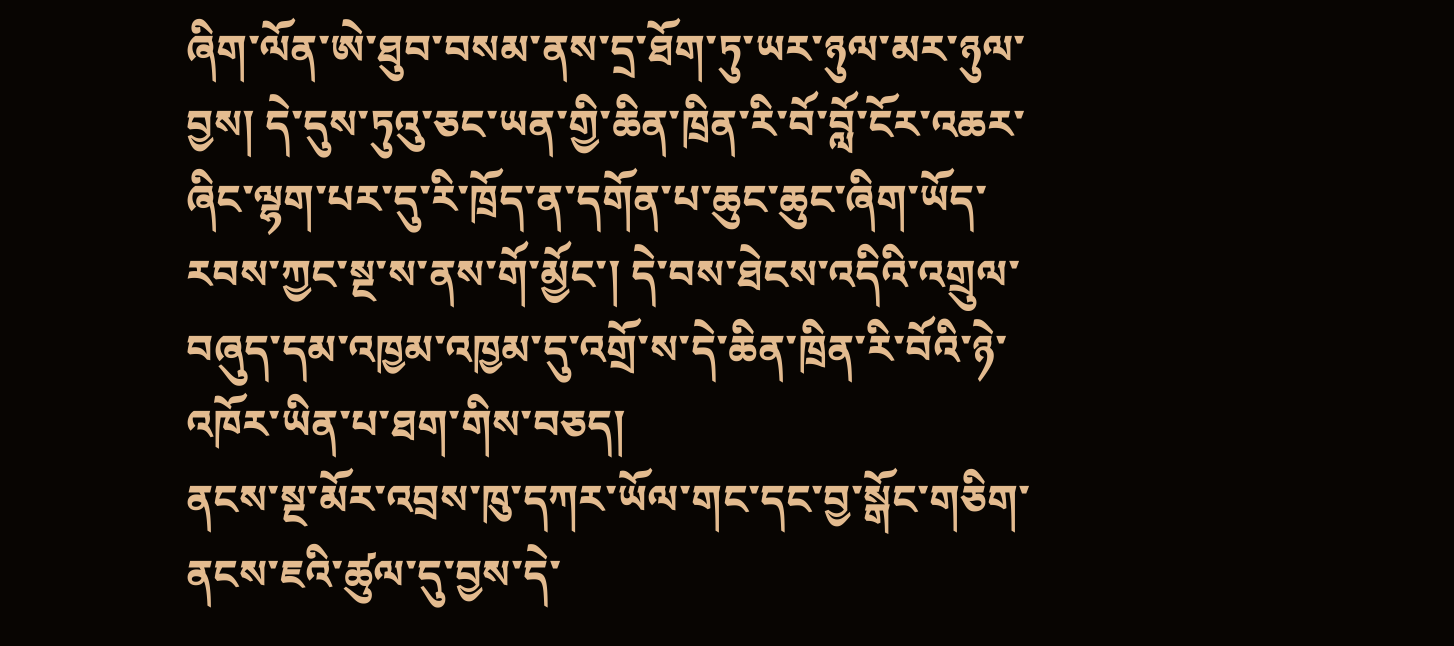ཞིག་ལོན་ཨེ་ཐུབ་བསམ་ནས་དྲ་ཐོག་ཏུ་ཡར་ཉུལ་མར་ཉུལ་བྱས། དེ་དུས་ཏུའུ་ཅང་ཡན་གྱི་ཆིན་ཁྲིན་རི་བོ་བློ་ངོར་འཆར་ཞིང་ལྷག་པར་དུ་རི་ཁྲོད་ན་དགོན་པ་ཆུང་ཆུང་ཞིག་ཡོད་རབས་ཀྱང་སྔ་ས་ནས་གོ་མྱོང་། དེ་བས་ཐེངས་འདིའི་འགྲུལ་བཞུད་དམ་འཁྱམ་འཁྱམ་དུ་འགྲོ་ས་དེ་ཆིན་ཁྲིན་རི་བོའི་ཉེ་འཁོར་ཡིན་པ་ཐག་གིས་བཅད།
ནངས་སྔ་མོར་འབྲས་ཁུ་དཀར་ཡོལ་གང་དང་བྱ་སྒོང་གཅིག་ནངས་ཇའི་ཚུལ་དུ་བྱས་དེ་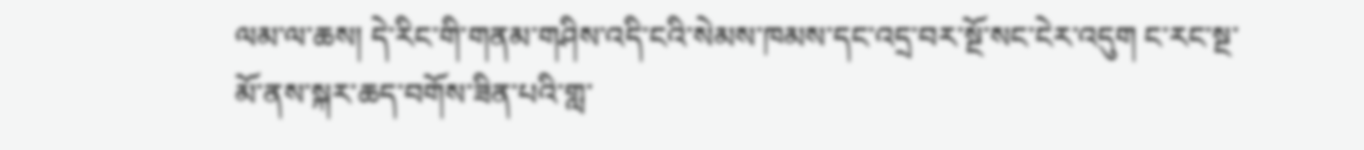ལམ་ལ་ཆས། དེ་རིང་གི་གནམ་གཤིས་འདི་ངའི་སེམས་ཁམས་དང་འདྲ་བར་སྔོ་སང་ངེར་འདུག ང་རང་སྔ་མོ་ནས་སྐར་ཆད་བགོས་ཟིན་པའི་གླ་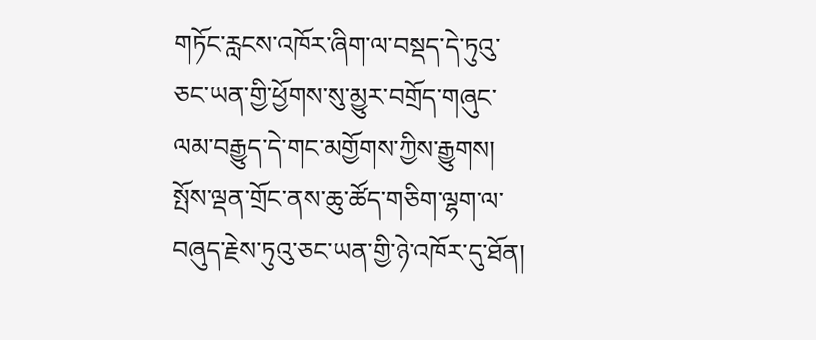གཏོང་རླངས་འཁོར་ཞིག་ལ་བསྡད་དེ་ཏུའུ་ཅང་ཡན་གྱི་ཕྱོགས་སུ་མྱུར་བགྲོད་གཞུང་ལམ་བརྒྱུད་དེ་གང་མགྱོགས་ཀྱིས་རྒྱུགས། སྤོས་ལྡན་གྲོང་ནས་ཆུ་ཚོད་གཅིག་ལྷག་ལ་བཞུད་རྗེས་ཏུའུ་ཅང་ཡན་གྱི་ཉེ་འཁོར་དུ་ཐོན།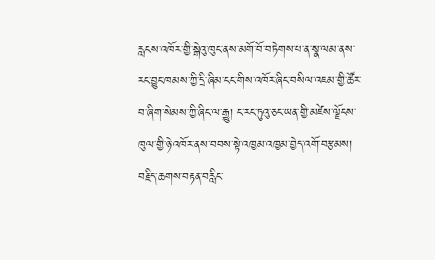རླངས་འཁོར་གྱི་སྒེའུ་ཁུང་ནས་མགོ་བོ་བཏེགས་པ་ན་སྣ་ལམ་ནས་རང་བྱུང་ཁམས་ཀྱི་དྲི་ཞིམ་ངང་གིས་འཁོར་ཞིང་བསིལ་འཇམ་གྱི་ཚོར་བ་ཞིག་སེམས་ཀྱི་ཞིང་ལ་རྒྱུ། ང་རང་ཏུའུ་ཅང་ཡན་གྱི་མཛེས་ལྗོངས་ཁུལ་གྱི་ཉེ་འཁོར་ནས་བབས་སྟེ་འཁྱམ་འཁྱམ་བྱེད་འགོ་བརྩམས། བརྗིད་ཆགས་བརྟན་བརླིང་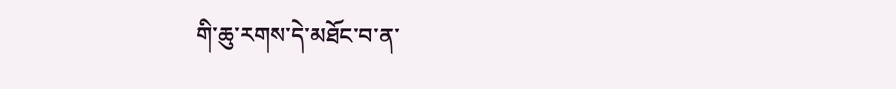གི་ཆུ་རགས་དེ་མཐོང་བ་ན་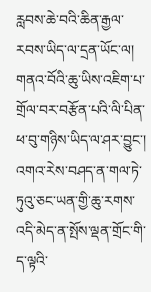རླབས་ཆེ་བའི་ཆིན་རྒྱལ་རབས་ཡིད་ལ་དྲན་ཡོང་ལ། གནའ་བོའི་ཆུ་ཡིས་འཇིག་པ་གྲོལ་བར་བརྩོན་པའི་ལི་པིན་ཕ་བུ་གཉིས་ཡིད་ལ་ཤར་བྱུང་། འགའ་རེས་བཤད་ན་གལ་ཏེ་ཏུའུ་ཅང་ཡན་གྱི་ཆུ་རགས་འདི་མེད་ན་སྤོས་ལྡན་གྲོང་གི་ད་ལྟའི་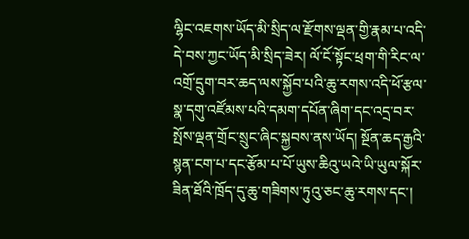ལྷིང་འཇགས་ཡོད་མི་སྲིད་ལ་རྫོགས་ལྡན་གྱི་རྣམ་པ་འདི་དེ་བས་ཀྱང་ཡོད་མི་སྲིད་ཟེར། ལོ་ངོ་སྟོང་ཕྲག་གི་རིང་ལ་འགྲོ་དྲུག་བར་ཆད་ལས་སྐྱོབ་པའི་ཆུ་རགས་འདི་ཕོ་རྩལ་སྣ་དགུ་འཛོམས་པའི་དམག་དཔོན་ཞིག་དང་འདྲ་བར་སྤོས་ལྡན་གྲོང་སྲུང་ཞིང་སྐྱབས་ནས་ཡོད། སྔོན་ཆད་རྒྱའི་སྙན་ངག་པ་དང་རྩོམ་པ་པོ་ཡུས་ཆིའུ་ཡའེ་ཡི་ཡུལ་སྐོར་ཟིན་ཐོའི་ཁྲོད་དུ་ཆུ་གཟིགས་ཏུའུ་ཅང་ཆུ་རགས་དང་།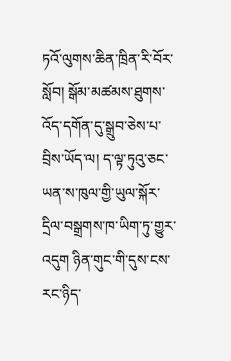ཏའོ་ལུགས་ཆིན་ཁྲིན་རི་བོར་སློབ། སྒོམ་མཚམས་ཐུགས་འོད་དགོན་དུ་སྒྲུབ་ཅེས་པ་བྲིས་ཡོད་ལ། ད་ལྟ་ཏུའུ་ཅང་ཡན་ས་ཁུལ་གྱི་ཡུལ་སྐོར་དྲིལ་བསྒྲགས་ཁ་ཡིག་ཏུ་གྱུར་འདུག ཉིན་གུང་གི་དུས་ངས་རང་ཉིད་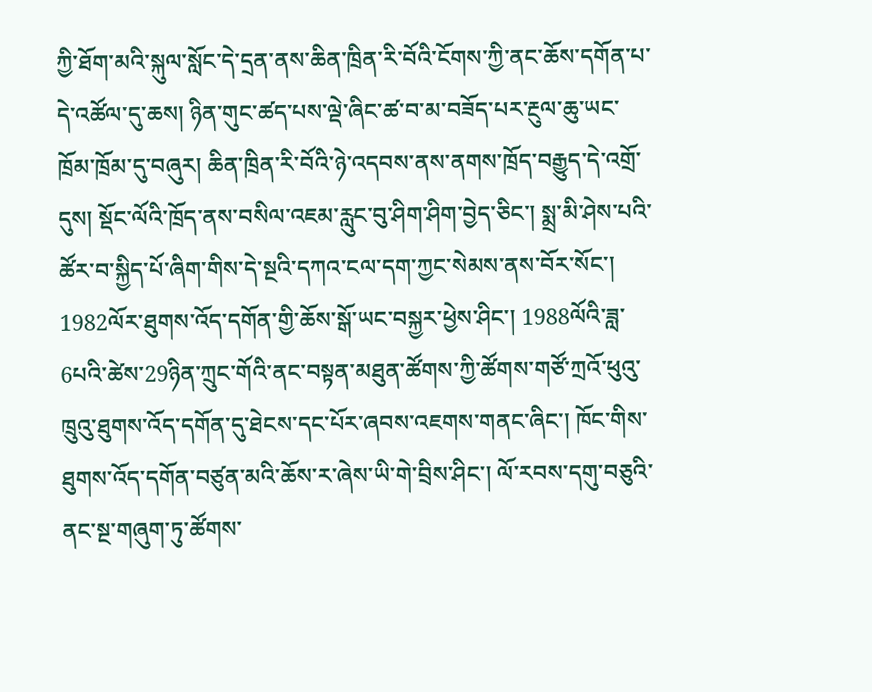ཀྱི་ཐོག་མའི་སྐུལ་སློང་དེ་དྲན་ནས་ཆིན་ཁྲིན་རི་བོའི་ངོགས་ཀྱི་ནང་ཆོས་དགོན་པ་དེ་འཚོལ་དུ་ཆས། ཉིན་གུང་ཚད་པས་ལྡེ་ཞིང་ཚ་བ་མ་བཟོད་པར་རྔུལ་ཆུ་ཡང་ཁྲོམ་ཁྲོམ་དུ་བཞུར། ཆིན་ཁྲིན་རི་བོའི་ཉེ་འདབས་ནས་ནགས་ཁྲོད་བརྒྱུད་དེ་འགྲོ་དུས། སྡོང་ལོའི་ཁྲོད་ནས་བསིལ་འཇམ་རླུང་བུ་ཤིག་ཤིག་བྱེད་ཅིང་། སྨྲ་མི་ཤེས་པའི་ཚོར་བ་སྐྱིད་པོ་ཞིག་གིས་དེ་སྔའི་དཀའ་ངལ་དག་ཀྱང་སེམས་ནས་བོར་སོང་།
1982ལོར་ཐུགས་འོད་དགོན་གྱི་ཆོས་སྒོ་ཡང་བསྐྱར་ཕྱེས་ཤིང་། 1988ལོའི་ཟླ་6པའི་ཚེས་29ཉིན་ཀྲུང་གོའི་ནང་བསྟན་མཐུན་ཚོགས་ཀྱི་ཚོགས་གཙོ་ཀྲའོ་ཕུའུ་ཁྲུའུ་ཐུགས་འོད་དགོན་དུ་ཐེངས་དང་པོར་ཞབས་འཇགས་གནང་ཞིང་། ཁོང་གིས་ཐུགས་འོད་དགོན་བཙུན་མའི་ཆོས་ར་ཞེས་ཡི་གེ་བྲིས་ཤིང་། ལོ་རབས་དགུ་བཅུའི་ནང་སྔ་གཞུག་ཏུ་ཚོགས་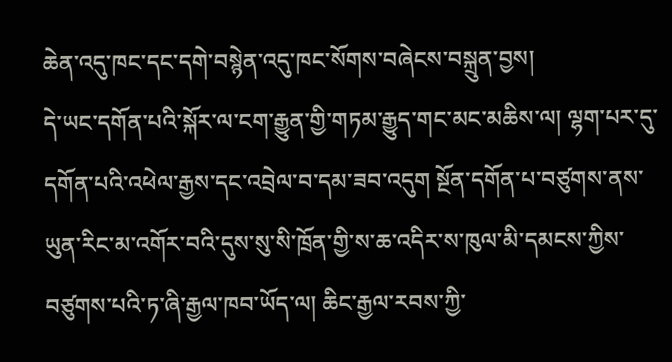ཆེན་འདུ་ཁང་དང་དགེ་བསྙེན་འདུ་ཁང་སོགས་བཞེངས་བསྐྲུན་བྱས།
དེ་ཡང་དགོན་པའི་སྐོར་ལ་ངག་རྒྱུན་གྱི་གཏམ་རྒྱུད་གང་མང་མཆིས་ལ། ལྷག་པར་དུ་དགོན་པའི་འཕེལ་རྒྱས་དང་འབྲེལ་བ་དམ་ཟབ་འདུག སྔོན་དགོན་པ་བཙུགས་ནས་ཡུན་རིང་མ་འགོར་བའི་དུས་སུ་སི་ཁྲོན་གྱི་ས་ཆ་འདིར་ས་ཁུལ་མི་དམངས་ཀྱིས་བཙུགས་པའི་ཏ་ཞི་རྒྱལ་ཁབ་ཡོད་ལ། ཆིང་རྒྱལ་རབས་ཀྱི་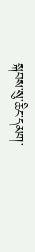སྐབས་སུ་ཆིང་དམག་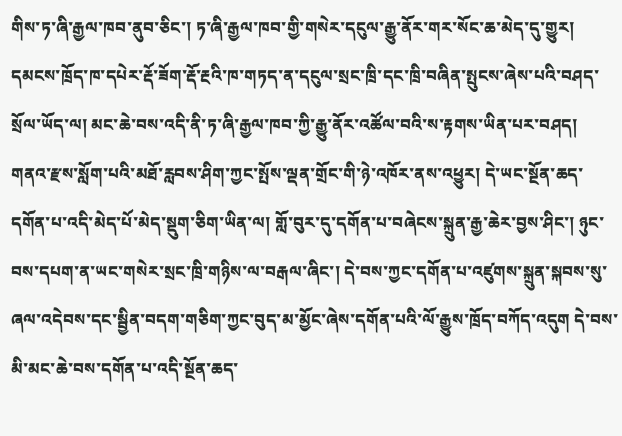གིས་ཏ་ཞི་རྒྱལ་ཁབ་ནུབ་ཅིང་། ཏ་ཞི་རྒྱལ་ཁབ་གྱི་གསེར་དངུལ་རྒྱུ་ནོར་གར་སོང་ཆ་མེད་དུ་གྱུར། དམངས་ཁྲོད་ཁ་དཔེར་རྡོ་ཟོག་རྡོ་རྔའི་ཁ་གཏད་ན་དངུལ་སྲང་ཁྲི་དང་ཁྲི་བཞིན་སྤུངས་ཞེས་པའི་བཤད་སྲོལ་ཡོད་ལ། མང་ཆེ་བས་འདི་ནི་ཏ་ཞི་རྒྱལ་ཁབ་ཀྱི་རྒྱུ་ནོར་འཚོལ་བའི་ས་རྟགས་ཡིན་པར་བཤད། གནའ་རྫས་སློག་པའི་མཐོ་རླབས་ཤིག་ཀྱང་སྤོས་ལྡན་གྲོང་གི་ཉེ་འཁོར་ནས་འཕྱུར། དེ་ཡང་སྔོན་ཆད་དགོན་པ་འདི་མེད་པོ་མེད་སྡུག་ཅིག་ཡིན་ལ། གློ་བུར་དུ་དགོན་པ་བཞེངས་སྐྲུན་རྒྱ་ཆེར་བྱས་ཤིང་། ཉུང་བས་དཔག་ན་ཡང་གསེར་སྲང་ཁྲི་གཉིས་ལ་བརྒལ་ཞིང་། དེ་བས་ཀྱང་དགོན་པ་འཛུགས་སྐྲུན་སྐབས་སུ་ཞལ་འདེབས་དང་སྦྱིན་བདག་གཅིག་ཀྱང་བུད་མ་མྱོང་ཞེས་དགོན་པའི་ལོ་རྒྱུས་ཁྲོད་བཀོད་འདུག དེ་བས་མི་མང་ཆེ་བས་དགོན་པ་འདི་སྔོན་ཆད་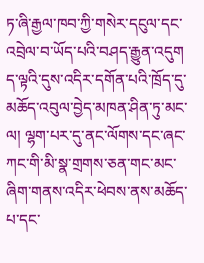ཏ་ཞི་རྒྱལ་ཁབ་ཀྱི་གསེར་དངུལ་དང་འབྲེལ་བ་ཡོད་པའི་བཤད་རྒྱུན་འདུག
ད་ལྟའི་དུས་འདིར་དགོན་པའི་ཁྲོད་དུ་མཆོད་འབུལ་བྱེད་མཁན་ཤིན་ཏུ་མང་ལ། ལྷག་པར་དུ་ནང་ལོགས་དང་ཞང་ཀང་གི་མི་སྣ་གྲགས་ཅན་གང་མང་ཞིག་གནས་འདིར་ཕེབས་ནས་མཆོད་པ་དང་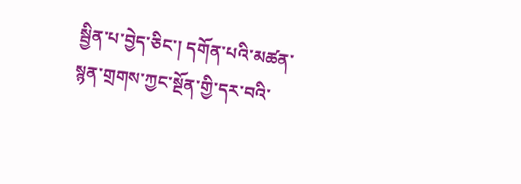སྦྱིན་པ་བྱེད་ཅིང་། དགོན་པའི་མཚན་སྙན་གྲགས་ཀྱང་སྔོན་གྱི་དར་བའི་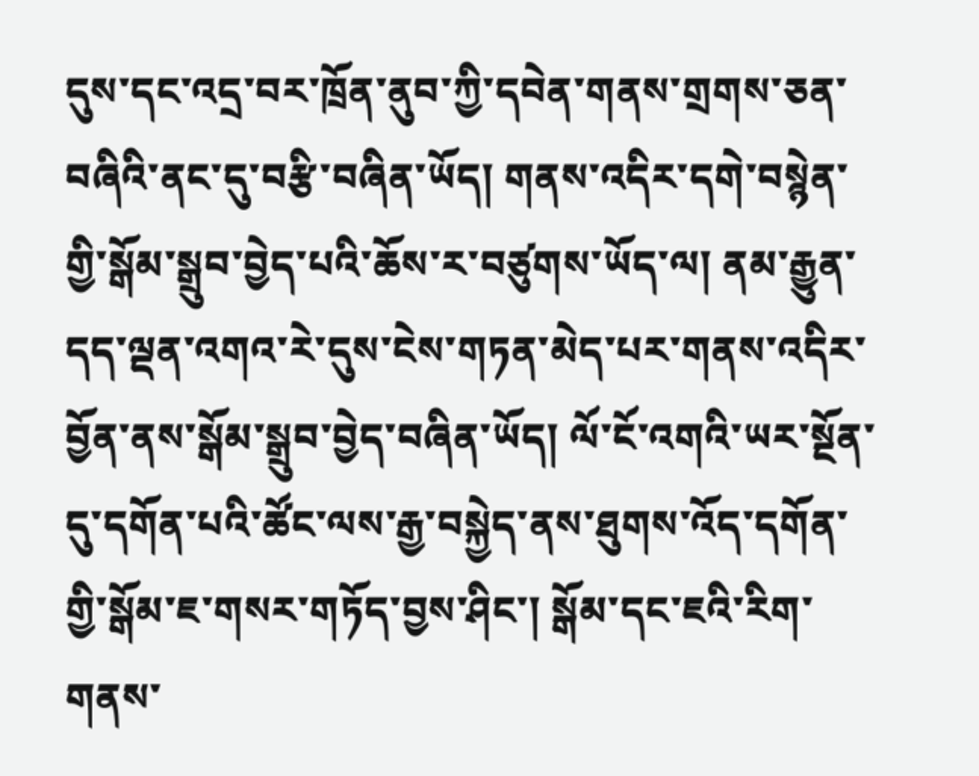དུས་དང་འདྲ་བར་ཁྲོན་ནུབ་ཀྱི་དབེན་གནས་གྲགས་ཅན་བཞིའི་ནང་དུ་བརྩི་བཞིན་ཡོད། གནས་འདིར་དགེ་བསྙེན་གྱི་སྒོམ་སྒྲུབ་བྱེད་པའི་ཆོས་ར་བཙུགས་ཡོད་ལ། ནམ་རྒྱུན་དད་ལྡན་འགའ་རེ་དུས་ངེས་གཏན་མེད་པར་གནས་འདིར་བྱོན་ནས་སྒོམ་སྒྲུབ་བྱེད་བཞིན་ཡོད། ལོ་ངོ་འགའི་ཡར་སྔོན་དུ་དགོན་པའི་ཚོང་ལས་རྒྱ་བསྐྱེད་ནས་ཐུགས་འོད་དགོན་གྱི་སྒོམ་ཇ་གསར་གཏོད་བྱས་ཤིང་། སྒོམ་དང་ཇའི་རིག་གནས་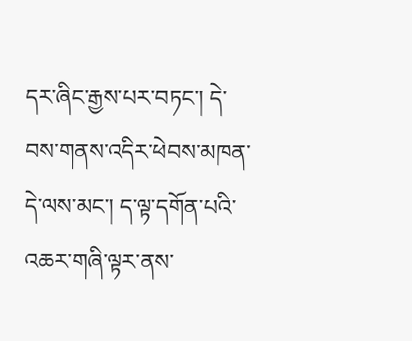དར་ཞིང་རྒྱས་པར་བཏང་། དེ་བས་གནས་འདིར་ཕེབས་མཁན་དེ་ལས་མང་། ད་ལྟ་དགོན་པའི་འཆར་གཞི་ལྟར་ནས་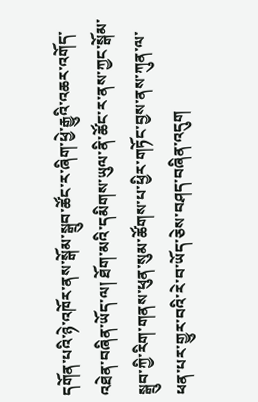དགོན་པའི་ཉེ་འཁོར་ནས་སྒོམ་སྒྲུབ་ཚོང་ར་ཞིག་ཕྱེ་རྒྱུའི་འཆར་འགོད་འཐེན་བཞིན་ཡོད་ལ། ཐོག་མའི་དམིགས་ཡུལ་ནི་ཚོང་ར་ནས་ཀྱང་སྒོམ་སྒྲུབ་ཀྱི་རིག་གནས་ཕུན་སུམ་ཚོགས་པ་ཕྱིར་གཏོང་བྱས་ནས་ཀུན་ལ་ཕན་པར་གྱུར་བའི་རེ་བ་ཡོད་ཅེས་བཤད་བཞིན་འདུག